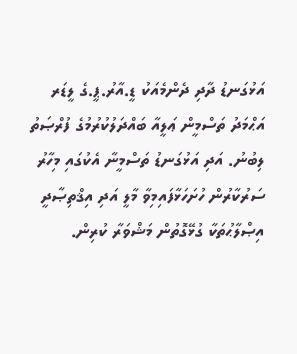އަޅުގަނޑު ދާދި ދެންމެއަކު ޑީ.އާރު.ޕީ.ގެ ލީޑަރ އަޙްމަދު ތަސްމީން ޢަލީއާ ބައްދަލުކުރުމުގެ ފުރްޞަތު ލިބުނު. އަދި އަޅުގަނޑު ތަސްމީނާ އެކުގައި މިހާރު ސަރުކާރުން ހުށަހަޅާފައިމިވާ މާލީ އަދި އިޤްތިޞާދީ އިޞްލާޙުތަކާ ގުޅޭގޮތުން މަޝްވަރާ ކުރިން.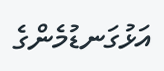އަޅުގަނޑުމެންގެ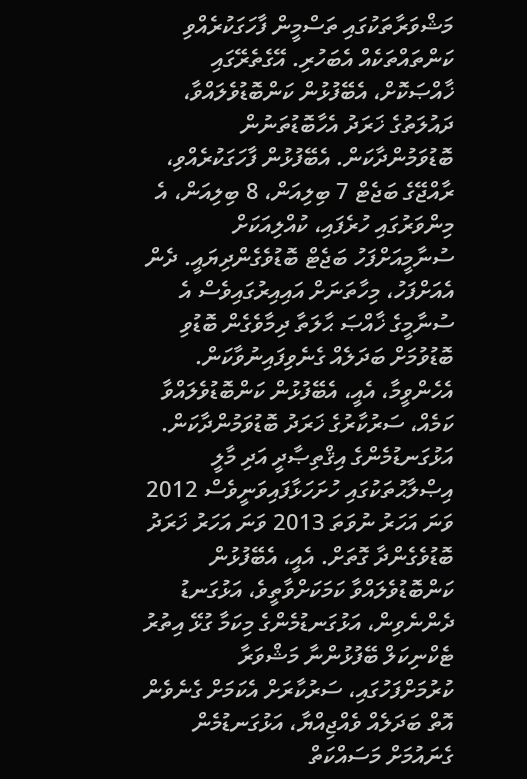މަޝްވަރާތަކުގައި ތަސްމީން ފާހަގަކުރެއްވި ކަންތައްތަކެއް އެބަހުރި. އޭގެތެރޭގައި ޚާއްޞަކޮށް، އެބޭފުޅުން ކަންބޮޑުވެލައްވާ، ދައުލަތުގެ ޚަރަދު އެހާބޮޑުތަނުން ބޮޑުވަމުންދާކަން. އެބޭފުޅުން ފާހަގަކުރެއްވި، ރާއްޖޭގެ ބަޖެޓް 7 ބިލިއަން، 8 ބިލިއަން، އެ މިންވަރުގައި ހުރެފައި، ކުއްލިއަކަށް ސުނާމީއަށްފަހު ބަޖެޓް ބޮޑުވެގެންދިޔައީ. ދެން އެއަށްފަހު، މިހާތަނަށް އައިއިރުގައިވެސް އެ ސުނާމީގެ ޚާއްޞަ ޙާލަތާ ދިމާވެގެން ބޮޑުވި ބޮޑުވުމަށް ބަދަލެއް ގެނެވިފައިނުވާކަން. އެހެންވީމާ، އެއީ، އެބޭފުޅުން ކަންބޮޑުވެލައްވާ ކަމެއް، ސަރުކާރުގެ ޚަރަދު ބޮޑުވަމުންދާކަން. އަޅުގަނޑުމެންގެ އިޤްތިޞާދީ އަދި މާލީ އިޞްލާޙުތަކުގައި ހުށަހަޅާފައިވަނީވެސް 2012 ވަނަ އަހަރު ނުވަތަ 2013 ވަނަ އަހަރު ޚަރަދު ބޮޑުވެގެންދާ ގޮތަށް. އެއީ، އެބޭފުޅުން ކަންބޮޑުވެލައްވާ ކަމަކަށްވާތީވެ، އަޅުގަނޑު ދެންނެވިން، އަޅުގަނޑުމެންގެ މިކަމާ ގުޅޭ އިތުރު ޓެކްނިކަލް ބޭފުޅުންނާ މަޝްވަރާ ކުރުމަށްފަހުގައި، ސަރުކާރަށް އެކަމަށް ގެނެވެން އޮތް ބަދަލެއް ވެއްޖިއްޔާ، އަޅުގަނޑުމެން ގެނައުމަށް މަސައްކަތް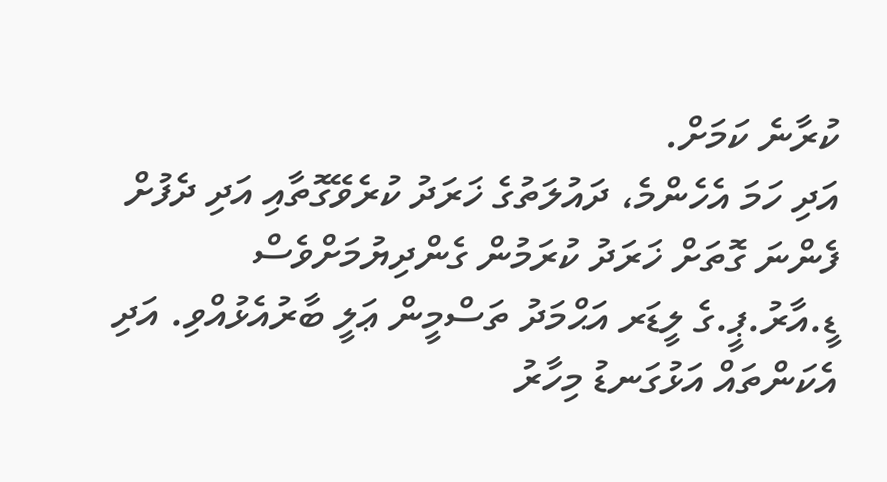ކުރާނެ ކަމަށް.
އަދި ހަމަ އެހެންމެ، ދައުލަތުގެ ޚަރަދު ކުރެވޭގޮތާއި އަދި ދެފުށް ފެންނަ ގޮތަށް ޚަރަދު ކުރަމުން ގެންދިޔުމަށްވެސް ޑީ.އާރު.ޕީ.ގެ ލީޑަރ އަޙްމަދު ތަސްމީން ޢަލީ ބާރުއެޅުއްވި. އަދި އެކަންތައް އަޅުގަނޑު މިހާރު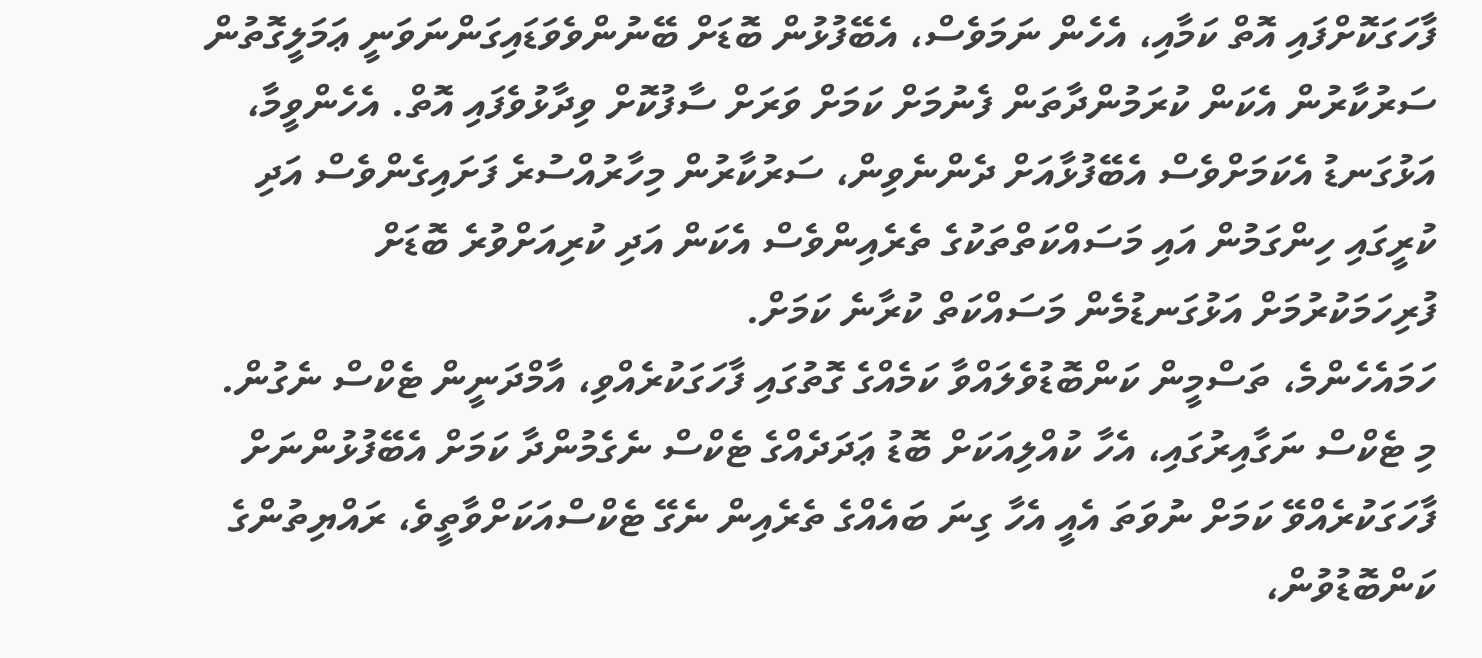ފާހަގަކޮށްފައި އޮތް ކަމާއި، އެހެން ނަމަވެސް، އެބޭފުޅުން ބޮޑަށް ބޭނުންވެވަޑައިގަންނަވަނީ ޢަމަލީގޮތުން ސަރުކާރުން އެކަން ކުރަމުންދާތަން ފެނުމަށް ކަމަށް ވަރަށް ސާފުކޮށް ވިދާޅުވެފައި އޮތް. އެހެންވީމާ، އަޅުގަނޑު އެކަމަށްވެސް އެބޭފުޅާއަށް ދެންނެވިން، ސަރުކާރުން މިހާރުއްސުރެ ފަށައިގެންވެސް އަދި ކުރީގައި ހިންގަމުން އައި މަސައްކަތްތަކުގެ ތެރެއިންވެސް އެކަން އަދި ކުރިއަށްވުރެ ބޮޑަށް ފުރިހަމަކުރުމަށް އަޅުގަނޑުމެން މަސައްކަތް ކުރާނެ ކަމަށް.
ހަމައެހެންމެ، ތަސްމީން ކަންބޮޑުވެލައްވާ ކަމެއްގެ ގޮތުގައި ފާހަގަކުރެއްވި، އާމްދަނީން ޓެކްސް ނެގުން. މި ޓެކްސް ނަގާއިރުގައި، އެހާ ކުއްލިއަކަށް ބޮޑު ޢަދަދެއްގެ ޓެކްސް ނެގެމުންދާ ކަމަށް އެބޭފުޅުންނަށް ފާހަގަކުރެއްވޭ ކަމަށް ނުވަތަ އެއީ އެހާ ގިނަ ބައެއްގެ ތެރެއިން ނެގޭ ޓެކްސްއަކަށްވާތީވެ، ރައްޔިތުންގެ ކަންބޮޑުވުން،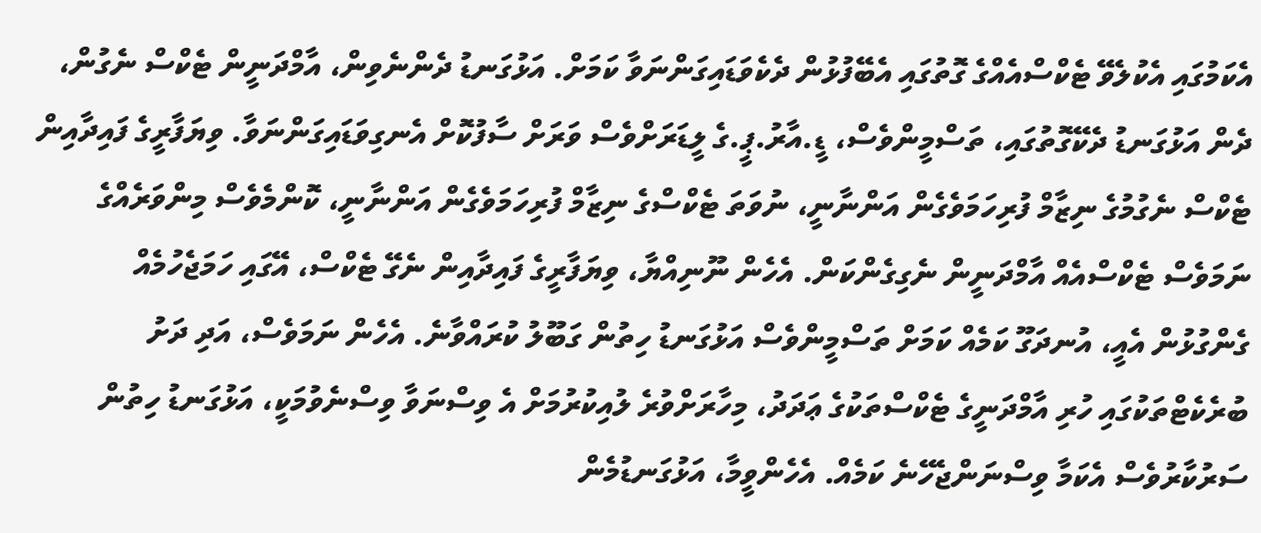އެކަމުގައި އެކުލެވޭ ޓެކްސްއެއްގެ ގޮތުގައި އެބޭފުޅުން ދެކެވަޑައިގަންނަވާ ކަމަށް. އަޅުގަނޑު ދެންނެވިން، އާމްދަނީން ޓެކްސް ނެގުން، ދެން އަޅުގަނޑު ދެކޭގޮތުގައި، ތަސްމީންވެސް، ޑީ.އާރު.ޕީ.ގެ ލީޑަރަށްވެސް ވަރަށް ސާފުކޮށް އެނގިވަޑައިގަންނަވާ. ވިޔަފާރީގެ ފައިދާއިން ޓެކްސް ނެގުމުގެ ނިޒާމް ފުރިހަމަވެގެން އަންނާނީ، ނުވަތަ ޓެކްސްގެ ނިޒާމް ފުރިހަމަވެގެން އަންނާނީ، ކޮންމެވެސް މިންވަރެއްގެ ނަމަވެސް ޓެކްސްއެއް އާމްދަނީން ނެގިގެންކަން. އެހެން ނޫނިއްޔާ، ވިޔަފާރީގެ ފައިދާއިން ނެގޭ ޓެކްސް، އޭގައި ހަމަޖެހުމެއް ގެންގުޅުން އެއީ، އުނދަގޫ ކަމެއް ކަމަށް ތަސްމީންވެސް އަޅުގަނޑު ހިތުން ގަބޫލު ކުރައްވާނެ. އެހެން ނަމަވެސް، އަދި ދަށު ބުރެކެޓްތަކުގައި ހުރި އާމްދަނީގެ ޓެކްސްތަކުގެ ޢަދަދު، މިހާރަށްވުރެ ލުއިކުރުމަށް އެ ވިސްނަވާ ވިސްނެވުމަކީ، އަޅުގަނޑު ހިތުން ސަރުކާރުވެސް އެކަމާ ވިސްނަންޖެހޭނެ ކަމެއް. އެހެންވީމާ، އަޅުގަނޑުމެން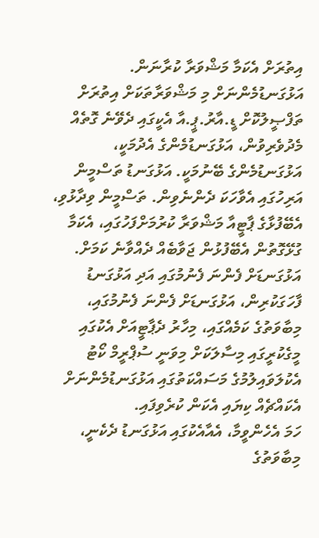އިތުރަށް އެކަމާ މަޝްވަރާ ކުރާނަން.
އަޅުގަނޑުމެންނަށް މި މަޝްވަރާތަކަށް އިތުރަށް ތަފްޞީލުކޮށް ޑީ.އާރު.ޕީ.އާ އެކީގައި ދެވޭނެ ގޮތެއް މެދުވެރިވުން، އަޅުގަނޑުމެންގެ އެދުމަކީ، އަޅުގަނޑުމެންގެ ބޭނުމަކީ. އަޅުގަނޑު ތަސްމީން އަރިހުގައި އެވާހަކަ ދެންނެވިން. ތަސްމީން ވިދާޅުވި، އެބޭފުޅާގެ ޕާޓީއާ މަޝްވަރާ ކުރުމަށްފަހުގައި، އެކަމާ ގުޅޭގޮތުން އެބޭފުޅުން ޖަވާބެއް ދެއްވާނެ ކަމަށް. އަޅުގަނޑަށް ފެންނަ ފެނުމުގައި އަދި އަޅުގަނޑު ފާހަގަކުރިން، އަޅުގަނޑަށް ފެންނަ ފެނުމުގައި، މިބާވަތުގެ ކަމެއްގައި، މިހާރު ދެޕާޓީއަށް އެކުގައި މީގެކުރީގައި މިސާލަކަށް މިވަނީ ސުޕްރީމް ކޯޓު އެކުލަވައިލުމުގެ މަސައްކަތުގައި އަޅުގަނޑުމެންނަށް އެކައްޗެއް ކިޔައި އެކަން ކުރެވިފައި.
ހަމަ އެހެންވީމާ، އެއާއެކުގައި އަޅުގަނޑު ދެކެނީ، މިބާވަތުގެ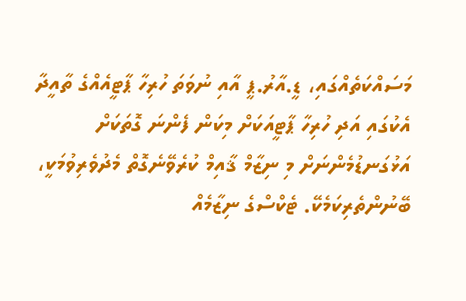މަސައްކަތެއްގައި، ޑީ.އާރު.ޕީ އާއި ނުވަތަ ހުރިހާ ޕާޓީއެއްގެ ތާއީދާ އެކުގައި އަދި ހުރިހާ ޕާޓީއަކަށް މިކަން ފެންނަ ގޮތަކަށް އަޅުގަނޑުމެންނަށް މި ނިޒާމް ޤާއިމް ކުރެވޭނެގޮތް މެދުވެރިވުމަކީ، ބޭނުންތެރިކަމެކޭ. ޓެކްސްގެ ނިޒާމެއް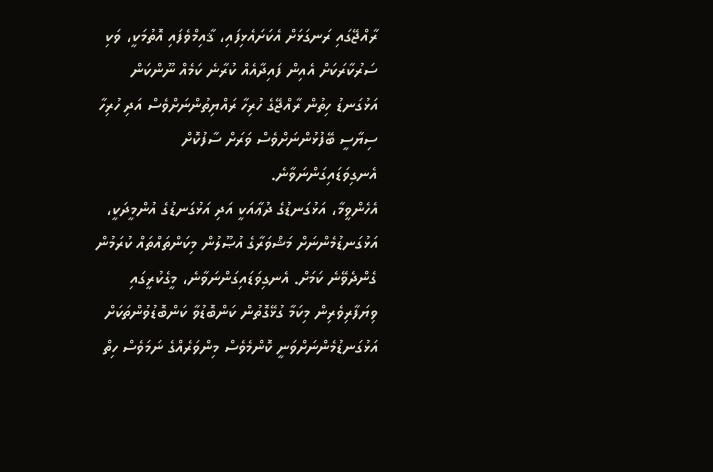ރާއްޖޭގައި ރަނގަޅަށް އެކަށައެޅިފައި، ޤާއިމްވެފައި އޮތުމަކީ، ވަކި ސަރުކާރަކަށް އެއިން ފައިދާއެއް ކުރާނެ ކަމެއް ނޫންކަން އަޅުގަނޑު ހިތުން ރާއްޖޭގެ ހުރިހާ ރައްޔިތުންނަށްވެސް އަދި ހުރިހާ ސިޔާސީ ބޭފުޅުންނަށްވެސް ވަރަށް ސާފުކޮށް އެނގިވަޑައިގަންނަވާނެ.
އެހެންވީމާ، އަޅުގަނޑުގެ ދުޢާއަކީ އަދި އަޅުގަނޑުގެ އުންމީދަކީ، އަޅުގަނޑުމެންނަށް މަޝްވަރާގެ އުޞޫލުން މިކަންތައްތައް ކުރަމުން ގެންދެވޭނެ ކަމަށް. އެނގިވަޑައިގަންނަވާނެ، މީގެކުރީގައި ވިޔަފާރިވެރިން މިކަމާ ގުޅޭގޮތުން ކަންބޮޑުވާ ކަންބޮޑުވުންތަކަށް އަޅުގަނޑުމެންނަށްވަނީ ކޮންމެވެސް މިންވަރެއްގެ ނަމަވެސް ހިތް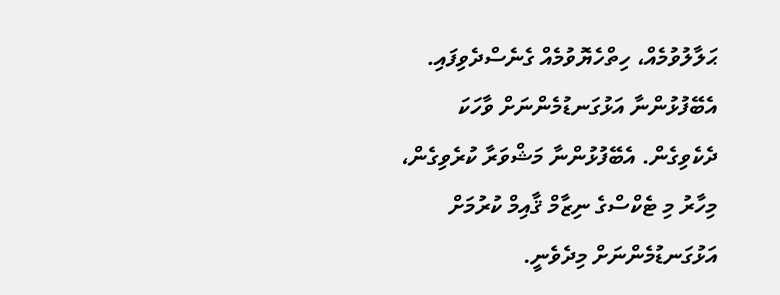ޙަލާލުވުމެއް، ހިތްހެޔޮވުމެއް ގެނެސްދެވިފައި. އެބޭފުޅުންނާ އަޅުގަނޑުމެންނަށް ވާހަކަ ދެކެވިގެން. އެބޭފުޅުންނާ މަޝްވަރާ ކުރެވިގެން، މިހާރު މި ޓެކްސްގެ ނިޒާމް ޤާއިމް ކުރުމަށް އަޅުގަނޑުމެންނަށް މިދެވެނީ.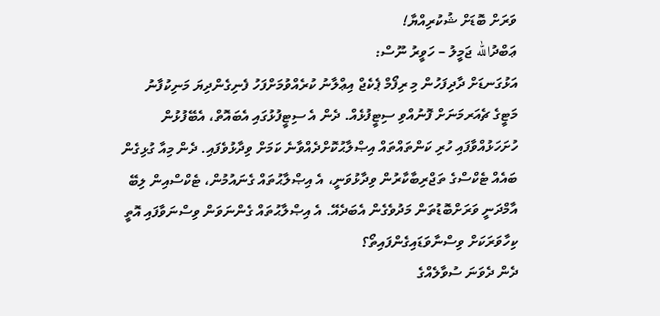ވަރަށް ބޮޑަށް ޝުކުރިއްޔާ!
ޢަބްދުالله ޖަމީލު – ހަވީރު ނޫސް:
އަޅުގަނޑަށް ދާދިފަހުން މި ރިފޯމް ޕެކެޖް އިޢްލާނު ކުރެއްވުމަށްފަހު ފެނިގެންދިޔަ މަނިކުފާނު މަޓީގެ ޗެއަރމަނަށް ފޮނުއްވި ސިޓީފުޅެއް. ދެން އެ ސިޓީފުޅުގައި އެބައޮތް، އެބޭފުޅުން ހުށަހަޅުއްވާފައި ހުރި ކަންތައްތައް އިޞްލާޙުކޮށްދެއްވާނެ ކަމަށް ވިދާޅުވެފައި. ދެން މިއާ ގުޅިގެން ބައެއް ޓެކްސްގެ ތަޖްރިބާކާރުން ވިދާޅުވަނީ، އެ އިޞްލާޙުތައް ގެނައުމުން، ޓެކްސްއިން ލިބޭ އާމްދަނީ ވަރަށްބޮޑުތަން މަދުވެގެން އެބަދެއޭ. އެ އިޞްލާޙުތައް ގެންނަވަން ވިސްނަވާފައި އޮތީ ކިހާވަރަކަށް ވިސްނާވަޑައިގެންފައިތޯ؟
ދެން ދެވަނަ ސުވާލެއްގެ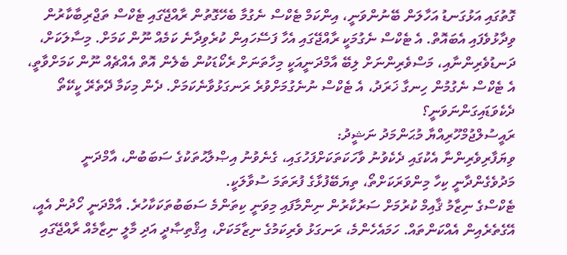ގޮތުގައި އަޅުގަނޑު އަހާލަން ބޭނުންވަނީ، އިންކަމް ޓެކްސް ނެގުމާ ބެހޭގޮތުން ރާއްޖޭގައި ޓެކްސް ތަޖްރިބާކާރުން ވިދާޅުވެފައި އެބައޮތް. އެ ޓެކްސް ނެގުމަކީ ރާއްޖޭގައި އެހާ ފަސޭހައިން ކުރެވިދާނެ ކަމެއް ނޫން ކަމަށް. މިސާލަކަށް، ދަނޑުވެރިންނާއި، މަސްވެރިންނަށް ލިބޭ އާމްދަނީއަކީ މިހާތަނަށް ރެކޯޑަކުން ބެލެން އޮތް އެއްޗެއް ނޫން ކަމަށްވާތީ، އެ ޓެކްސް ނެގުމުން ހިނގާ ޚަރަދު، އެ ޓެކްސް ނުނެގުމަށްވުރެ ރަނގަޅުވާނެކަމަށް. ދެން މިކަމާ ދޭތެރޭ ކީކޭތޯ ދެކެވަޑައިގަންނަވަނީ؟
ރައީސުލްޖުމްހޫރިއްޔާ މުޙަންމަދު ނަޝީދު:
ވިޔަފާރިވެރިންނާ އެކުގައި ދެކެވުނު ވާހަކަތަކަށްފަހުގައި، ގެނެވުނު އިޞްލާޙުތަކުގެ ސަބަބުން، އާމްދަނީ މަދުވެގެންދާނީ ކިހާ މިންވަރަކަށްތޯ، ތިޔަބޭފުޅާގެ ފުރަތަމަ ސުވާލަކީ.
ޓެކްސްގެ ނިޒާމު ޤާއިމް ކުރުމަށް ސަރުކާރުން ނިންމާފައި މިވަނީ ކިތަންމެ ސަބަބުތަކަކާހުރެ. އާމްދަނީ ހޯދުން އެއީ، އޭގެތެރެއިން އެއްކަންތައް. ހަމައެހެންމެ، ރަނގަޅު ވެރިކަމުގެ ނިޒާމަކަށް، އިޤްތިޞާދީ އަދި މާލީ ނިޒާމެއް ރާއްޖޭގައި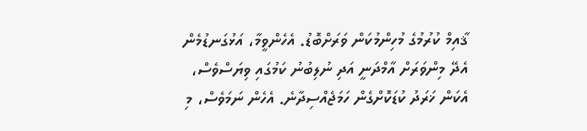ޤާއިމް ކުރުމުގެ މުހިންމުކަން ވަރަށްބޮޑު. އެހެންވީމާ، އަޅުގަނޑުމެން އެދޭ މިންވަރަށް އާމްދަނީ އަދި ނުލިބުނު ކަމުގައި ވިޔަސްވެސް، އެކަން ޚަރަދު ކުޑަކޮށްގެން ހަމަޖެއްސިދާނެ. އެހެން ނަމަވެސް، މި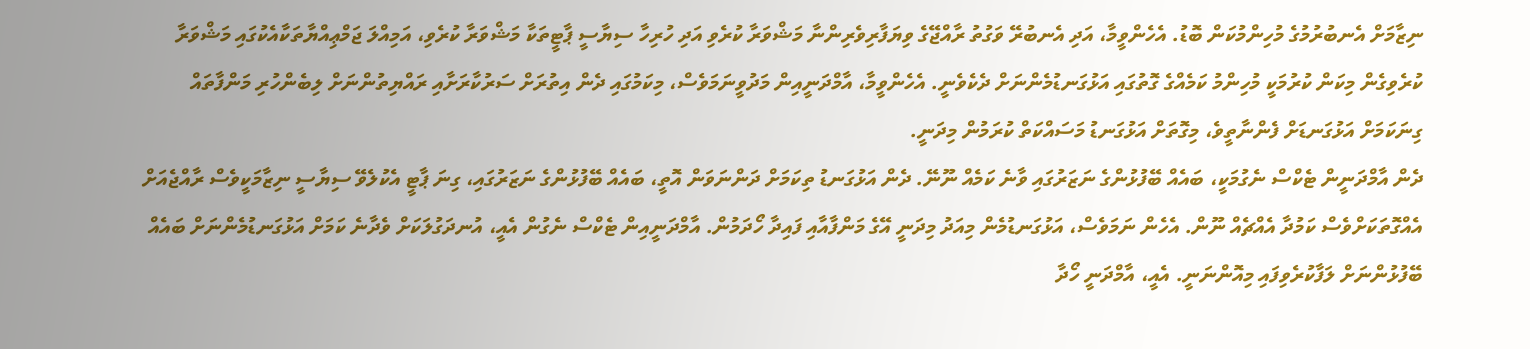ނިޒާމަށް އެނބުރުމުގެ މުހިންމުކަން ބޮޑު. އެހެންވީމާ، އަދި އެނބުރޭ ވަގުތު ރާއްޖޭގެ ވިޔަފާރިވެރިންނާ މަޝްވަރާ ކުރެވި އަދި ހުރިހާ ސިޔާސީ ޕާޓީތަކާ މަޝްވަރާ ކުރެވި، އަމިއްލަ ޖަމްޢިއްޔާތަކާއެކުގައި މަޝްވަރާ ކުރެވިގެން މިކަން ކުރުމަކީ މުހިންމު ކަމެއްގެ ގޮތުގައި އަޅުގަނޑުމެންނަށް ދެކެވެނީ. އެހެންވީމާ، އާމްދަނީއިން މަދުވީނަމަވެސް، މިކަމުގައި ދެން އިތުރަށް ސަރުކާރަށާއި ރައްޔިތުންނަށް ލިބެންހުރި މަންފާތައް ގިނަކަމަށް އަޅުގަނޑަށް ފެންނާތީވެ، މިގޮތަށް އަޅުގަނޑު މަސައްކަތް ކުރަމުން މިދަނީ.
ދެން އާމްދަނީން ޓެކްސް ނެގުމަކީ، ބައެއް ބޭފުޅުންގެ ނަޒަރުގައި ވާނެ ކަމެއް ނޫނޭ. ދެން އަޅުގަނޑު ތިކަމަށް ދަންނަވަން އޮތީ، ބައެއް ބޭފުޅުންގެ ނަޒަރުގައި، ގިނަ ޕާޓީ އެކުލެވޭ ސިޔާސީ ނިޒާމަކީވެސް ރާއްޖެއަށް އެއްގޮތަކަށްވެސް ކަމުދާ އެއްޗެއް ނޫން. އެހެން ނަމަވެސް، އަޅުގަނޑުމެން މިއަދު މިދަނީ އޭގެ މަންފާއާއި ފައިދާ ހޯދަމުން. އާމްދަނީއިން ޓެކްސް ނެގުން އެއީ، އުނދަގުލަކަށް ވެދާނެ ކަމަށް އަޅުގަނޑުމެންނަށް ބައެއް ބޭފުޅުންނަށް ލަފާކުރެވިފައި މިއޮންނަނީ. އެއީ، އާމްދަނީ ހޯދާ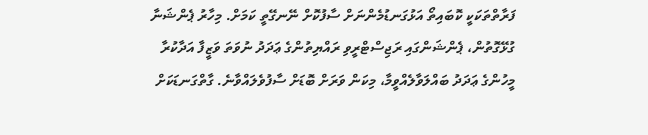ފަރާތްތަކަކީ ކޮބައިތޯ އަޅުގަނޑުމެންނަށް ސާފުކޮށް ނޭނގޭތީ ކަމަށް. މިހާރު ޕެންޝަނާ ގުޅޭގޮތުން، ޕެންޝަންގައި ރަޖިސްޓްރީވި ރައްޔިތުންގެ ޢަދަދު ނުވަތަ ވަޒީފާ އަދާކުރާ މީހުންގެ ޢަދަދު ބައްލަވާލެއްވީމާ، މިކަން ވަރަށް ބޮޑަށް ސާފުވެލައްވާނެ. ގާތްގަނޑަކަށް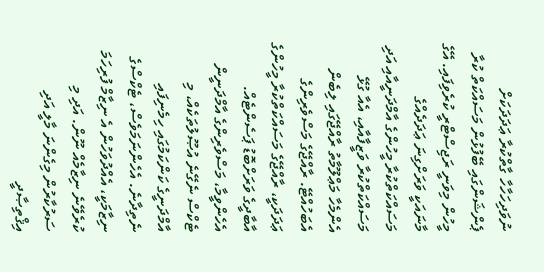ނުވަދިހަހާހާ ގާތްކުރާ ޢަދަދަކަށް ޕެންޝަންގައި ބޭފުޅުން މަސައްކަތް ކުރާ މީހުން މިވަނީ ރަޖިސްޓްރީ ކުރެވިފައި. އޭގެ މާނައަކީ ވަރަށްގިނަ ޢަދަދެއްގެ މަސައްކަތްކުރާ މީހުންގެ އާމްދަނީއާއި އަދި މަސައްކަތްކުރާ ވަޒީފާއާއި، އެއާ ގުޅޭ އެންމެހާ މަޢްލޫމާތު ރާއްޖޭގައި ލިބެން އެބަހުއްޓޭ. ރާއްޖޭގެ މަސްވެރިންގެ ޢަދަދަކީ، ރާއްޖޭގެ މަސައްކަތްކުރާ މީހުންގެ އާބާދީގެ ވަރަށްބޮޑު ޕަސެންޓެއް. އެހެންވީމާ، މަސްވެރިންގެ އާމްދަނީން ޓެކްސް ނެގޭނެ އުޞޫލުތަކެއް، މި އާމްދަނީގެ ކަންކަމުގައި ހިމެނިފައި ނެތިދާނެ. އެހެންނަމަވެސް، ޓެކްސްގެ ނިޒާމަކީ، އެއްދުވަހުން އެ ނިޒާމް ފުރިހަމަ ކުރެވޭނެ ނިޒާމެއް ނޫން. އަދި މި ސަރުކާރުން މިގެންނަ މާލީ އަދި އިޤްތިޞާދީ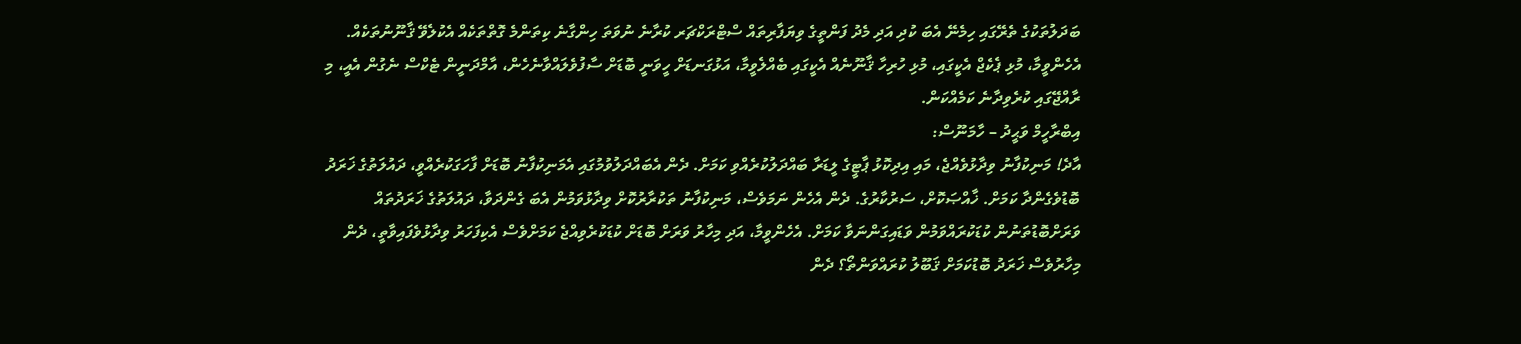ބަދަލުތަކުގެ ތެރޭގައި ހިމެނޭ އެބަ ކުދި އަދި މެދު ފަންތީގެ ވިޔަފާރިތައް ސްޓްރަކްޗަރ ކުރާނެ ނުވަތަ ހިންގާނެ ކިތަންމެ ގޮތްތަކެއް އެކުލެވޭ ޤާނޫނުތަކެއް. އެހެންވީމާ، މުޅި ޕެކެޖް އެކީގައި، މުޅި ހުރިހާ ޤާނޫނެއް އެކީގައި ބެއްލެވީމާ، އަޅުގަނޑަށް ހީވަނީ ބޮޑަށް ސާފުވެލައްވާނެހެން، އާމްދަނީން ޓެކްސް ނެގުން އެއީ، މި ރާއްޖޭގައި ކުރެވިދާނެ ކަމެއްކަން.
އިބްރާހީމް ވަޙީދު – ހާމަނޫސް:
އާދެ! މަނިކުފާނު ވިދާޅުވެއްޖެ، މައި އިދިކޮޅު ޕާޓީގެ ލީޑަރާ ބައްދަލުކުރެއްވި ކަމަށް. ދެން އެބައްދަލުވުމުގައި އެމަނިކުފާނު ބޮޑަށް ފާހަގަކުރެއްވީ، ދައުލަތުގެ ޚަރަދު ބޮޑުވެގެންދާ ކަމަށް. ޚާއްޞަކޮށް، ސަރުކާރުގެ. ދެން އެހެން ނަމަވެސް، މަނިކުފާނު ތަކުރާރުކޮށް ވިދާޅުވަމުން އެބަ ގެންދަވާ، ދައުލަތުގެ ޚަރަދުތައް ވަރަށްބޮޑުތަނުން ކުޑަކުރައްވަމުން ވަޑައިގަންނަވާ ކަމަށް. އެހެންވީމާ، އަދި މިހާރު ވަރަށް ބޮޑަށް ކުޑަކުރެވިއްޖެ ކަމަށްވެސް އެކިފަހަރު ވިދާޅުވެފައިވާތީ، ދެން މިހާރުވެސް ޚަރަދު ބޮޑުކަމަށް ޤަބޫލު ކުރައްވަންތޯ؟ ދެން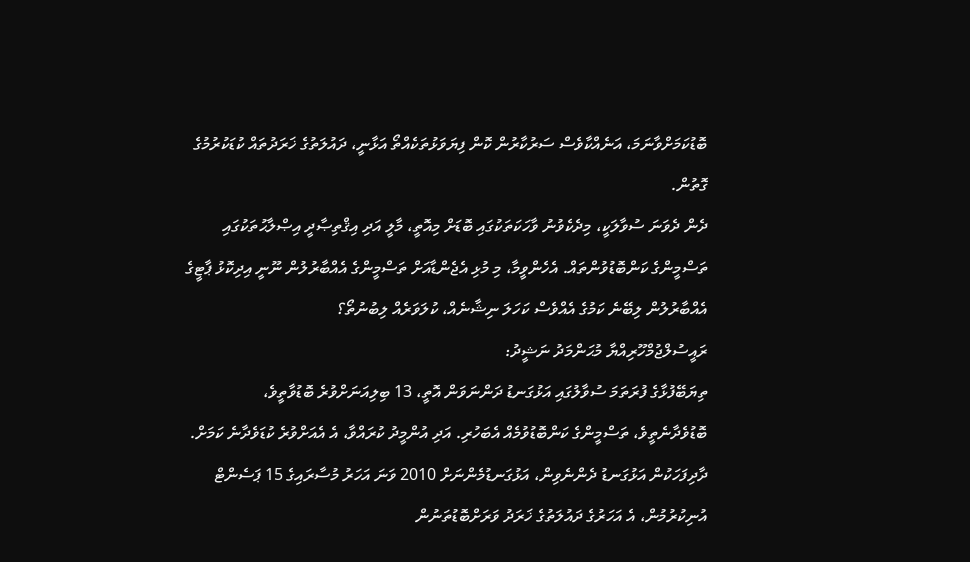ބޮޑުކަމަށްވާނަމަ، އަނެއްކާވެސް ސަރުކާރުން ކޮން ފިޔަވަޅުތަކެއްތޯ އަޅާނީ، ދައުލަތުގެ ޚަރަދުތައް ކުޑަކުރުމުގެ ގޮތުން.
ދެން ދެވަނަ ސުވާލަކީ، މިދެކެވުނު ވާހަކަތަކުގައި ބޮޑަށް މިއޮތީ، މާލީ އަދި އިޤްތިޞާދީ އިޞްލާޙުތަކުގައި ތަސްމީންގެ ކަންބޮޑުވުންތައް. އެހެންވީމާ، މި މުޅި އެޖެންޑާއަށް ތަސްމީންގެ އެއްބާރުލުން ނޫނީ އިދިކޮޅު ޕާޓީގެ އެއްބާރުލުން ލިބޭނެ ކަމުގެ އެއްވެސް ކަހަލަ ނިޝާނެއް، ކުލަވަރެއް ލިބުނުތޯ؟
ރައީސުލްޖުމްހޫރިއްޔާ މުޙަންމަދު ނަޝީދު:
ތިޔަބޭފުޅާގެ ފުރަތަމަ ސުވާލުގައި އަޅުގަނޑު ދަންނަވަން އޮތީ، 13 ބިލިއަނަށްވުރެ ބޮޑުވާތީވެ، ބޮޑުވެދާނެތީވެ، ތަސްމީންގެ ކަންބޮޑުވުމެއް އެބަހުރި. އަދި އުންމީދު ކުރައްވާ، އެ އެއަށްވުރެ ކުޑަވެދާނެ ކަމަށް. ދާދިފަހަކުން އަޅުގަނޑު ދެންނެވިން، އަޅުގަނޑުމެންނަށް 2010 ވަނަ އަހަރު މުސާރައިގެ 15 ޕަސެންޓް އުނިކުރުމުން، އެ އަހަރުގެ ދައުލަތުގެ ޚަރަދު ވަރަށްބޮޑުތަނުން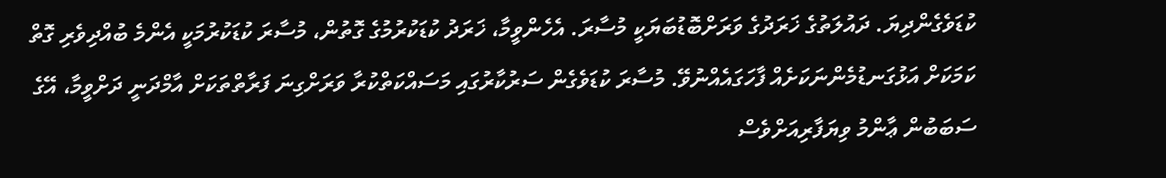ކުޑަވެގެންދިޔަ. ދައުލަތުގެ ޚަރަދުގެ ވަރަށްބޮޑުބަޔަކީ މުސާރަ. އެހެންވީމާ، ޚަރަދު ކުޑަކުރުމުގެ ގޮތުން، މުސާރަ ކުޑަކުރުމަކީ އެންމެ ބުއްދިވެރި ގޮތް ކަމަކަށް އަޅުގަނޑުމެންނަކަށެއް ފާހަގައެއްނުވޭ. މުސާރަ ކުޑަވެގެން ސަރުކާރުގައި މަސައްކަތްކުރާ ވަރަށްގިނަ ފަރާތްތަކަށް އާމްދަނީ ދަށްވީމާ، އޭގެ ސަބަބުން ޢާންމު ވިޔަފާރިއަށްވެސް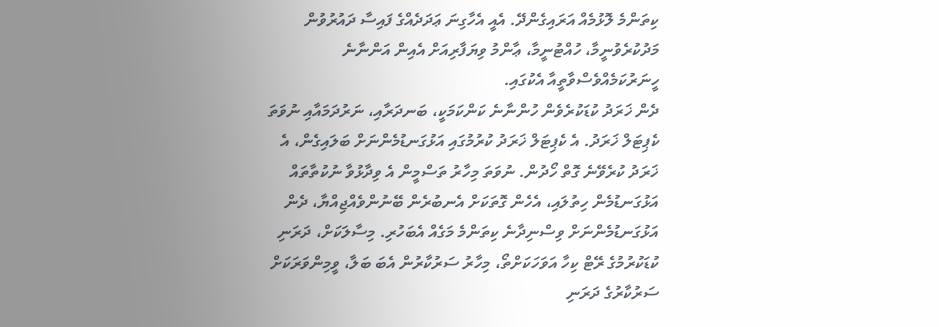ކިތަންމެ ލޮޅުމެއް އަރައިގެންދޭ. އެއީ އެހާގިނަ ޢަދަދެއްގެ ފައިސާ ދައުރުވުން މަދުކުރެވުނީމާ، ހުއްޓުނީމާ، ޢާންމު ވިޔަފާރިއަށް އެއިން އަންނާނެ ހީނަރުކަމެއްވެސްވާތީއާ އެކުގައި.
ދެން ޚަރަދު ކުޑަކުރެވެން ހުންނާނެ ކަންކަމަކީ، ބަނދަރާއި، ނަރުދަމައާއި ނުވަތަ ކެޕިޓަލް ޚަރަދު. އެ ކެޕިޓަލް ޚަރަދު ކުރުމުގައި އަޅުގަނޑުމެންނަށް ބަލައިގެން، އެ ޚަރަދު ކުރެވޭނެ ގޮތް ހޯދުން. ނުވަތަ މިހާރު ތަސްމީން އެ ވިދާޅުވާ ނުކުތާތައް އަޅުގަނޑުމެން ހިތުލައި، އެހެން ގޮތަކަށް އެނބުރެން ބޭނުންވެއްޖިއްޔާ، ދެން އަޅުގަނޑުމެންނަށް ވިސްނިދާނެ ކިތަންމެ މަގެއް އެބަހުރި. މިސާލަކަށް، ދަރަނި ކުޑަކުރުމުގެ ރޭޓް ކިހާ އަވަހަކަށްތޯ، މިހާރު ސަރުކާރުން އެބަ ބަލާ، ވީމިންވަރަކަށް ސަރުކާރުގެ ދަރަނި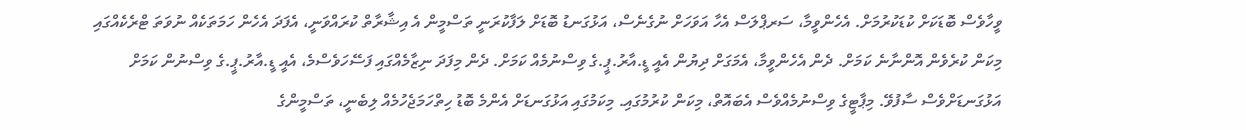ވީހާވެސް ބޮޑަކަށް ކުޑަކުރުމަށް. އެހެންވީމާ، ސަރޕްލަސް އެހާ އަވަހަށް ނުގެނެސް، އަޅުގަނޑު ބޮޑަށް ލަފާކުރަނީ ތަސްމީން އެ އިޝާރާތް ކުރައްވަނީ، އެފަދަ އެހެން ހަމަތަކެއް ނުވަތަ ޓްރެކެއްގައި މިކަން ކުރެވެން އޮންނާނެ ކަމަށް. ދެން އެހެންވީމާ، އެމަގަށް ދިޔުން އެއީ ޑީ.އާރު.ޕީ.ގެ ވިސްނުމެއް ކަމަށް. ދެން މިފަދަ ނިޒާމެއްގައި ފަސޭހަވެސްމެ، އެއީ ޑީ.އާރު.ޕީ.ގެ ވިސްނުން ކަމަށް އަޅުގަނޑަށްވެސް ސާފުވޭ. މިޕާޓީގެ ވިސްނުމެއްވެސް އެބައޮތް، މިކަން ކުރުމުގައި. މިކަމުގައި އަޅުގަނޑަށް އެންމެ ބޮޑު ހިތްހަމަޖެހުމެއް ލިބެނީ، ތަސްމީންގެ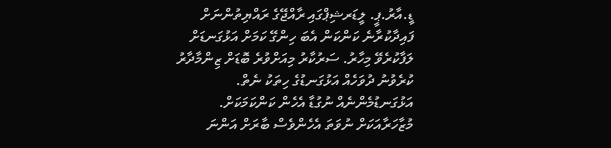ޑީ.އާރު.ޕީ. ލީޑަރޝިޕްގައި ރާއްޖޭގެ ރައްޔިތުންނަށް ފައިދާކުރާނެ ކަންކަން އެބަ ހިންގޭ ކަމަށް އަޅުގަނޑަށް ލަފާކުރެވޭ މިހާރު. ސަރުކާރު މިއަށްވުރެ ބޮޑަށް ޒިންމާދާރު ކުރެވުނު ދުވަހެއް އަޅުގަނޑުގެ ހިތަކު ނެތް. އަޅުގަނޑުމެންނެއް ނުގުޑާ އެހެން ކަންކަމަކަށް. މުޒާހަރާއަކަށް ނުވަތަ އެހެންވެސް ބާރަށް އަންނަ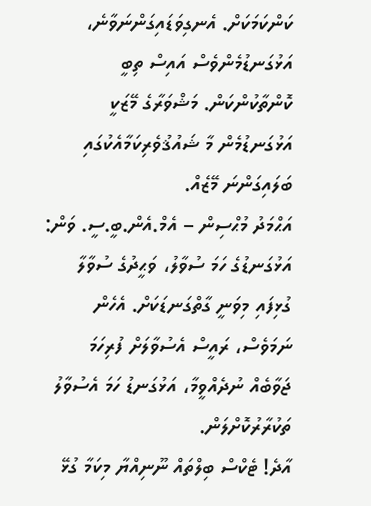ކަންކަމަކަށް. އެނގިވަޑައިގަންނަވާނެ، އަޅުގަނޑުމެންވެސް އައިސް ތިބީ ކޮންތާކުންކަން. މަޝްވަރާގެ މޭޒަކީ އަޅުގަނޑުމެން މާ ޝައުޤުވެރިކަމާއެކުގައި ބަލައިގަންނަ މޭޒެއް.
އަޙްމަދު މުޙްސިން – އެމް.އެން.ބީ.ސީ. ވަން:
އަޅުގަނޑުގެ ހަމަ ސުވާލު، ވަޙީދުގެ ސުވާލާ ގުޅިފައި މިވަނީ ގާތްގަނޑަކަށް. އެހެން ނަމަވެސް، ރައީސް އެސުވާލަށް ފުރިހަމަ ޖަވާބެއް ނުދެއްވީމާ، އަޅުގަނޑު ހަމަ އެސުވާލު ތަކުރާރުކޮށްލަން.
އާދެ! ޓެކްސް ބިލްތައް ނޫނިއްޔާ މިކަމާ ގުޅޭ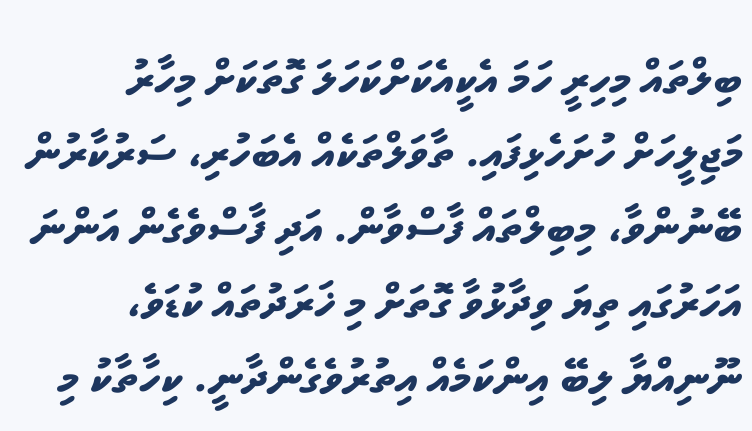ބިލްތައް މިހިރީ ހަމަ އެކީއެކަށްކަހަލަ ގޮތަކަށް މިހާރު މަޖިލީހަށް ހުށަހެޅިފައި. ތާވަލްތަކެއް އެބަހުރި، ސަރުކާރުން ބޭނުންވާ، މިބިލްތައް ފާސްވާން. އަދި ފާސްވެގެން އަންނަ އަހަރުގައި ތިޔަ ވިދާޅުވާ ގޮތަށް މި ޚަރަދުތައް ކުޑަވެ، ނޫނިއްޔާ ލިބޭ އިންކަމެއް އިތުރުވެގެންދާނީ. ކިހާތާކު މި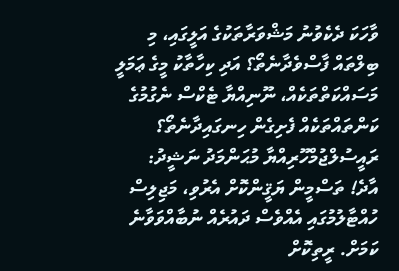ވާހަކަ ދެކެވުނު މަޝްވަރާތަކުގެ އަލީގައި، މި ބިލްތައް ފާސްވެދާނެތޯ؟ އަދި ކިހާތާކު މީގެ ޢަމަލީ މަސައްކަތްތަކެއް، ނޫނިއްޔާ ޓެކްސް ނެގުމުގެ ކަންތައްތަކެއް ފެށިގެން ހިނގައިދާނެތޯ؟
ރައީސުލްޖުމްހޫރިއްޔާ މުޙަންމަދު ނަޝީދު:
އާދެ! ތަސްމީން ޔަޤީންކޮށް އެރުވި، މަޖިލިސް ހުއްޓާލުމުގައި އެއްވެސް ދައުރެއް ނުބާއްވަވާނެ ކަމަށް. ރީތިކޮށް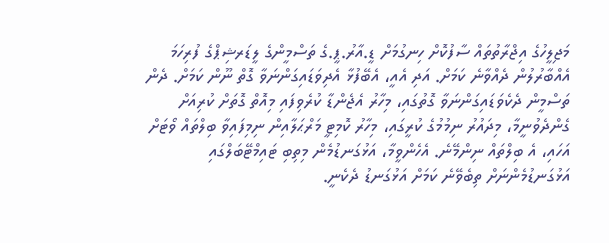މަޖިލީހުގެ އިޖްރާތުތައް ސާފުކޮށް ހިނގުމަށް ޑީ.އާރު.ޕީ.ގެ ތަސްމީންގެ ލީޑަރޝިޕްގެ ފުރިހަމަ އެއްބާރުލުން ދެއްވާނެ ކަމަށް. އަދި އެއީ، އެބޭފުޅާ އެދިވަޑައިގަންނަވާ ގޮތް ނޫން ކަމަށް. ދެން ތަސްމީން ދެކެވަޑައިގަންނަވާ ގޮތުގައި، މިހާރު އެޖެންޑާ ކުރެވިފައި މިއޮތް ގޮތަށް ކުރިއަށް ގެންދެވުނީމާ، މިދައުރު ނިމުމުގެ ކުރީގައި، މިހާރު ކޮމިޓީ މަރްޙަލާއިން ނިމިފައިވާ ބިލްތައް ވޯޓަށް އަހައި، އެ ބިލްތައް ނިންމޭނެ. އެހެންވީމާ، އަޅުގަނޑުމެން މިތިބި ޓައިމްޓޭބަލްގައި އަޅުގަނޑުމެންނަށް ތިބެވޭނެ ކަމަށް އަޅުގަނޑު ދެކެނީ.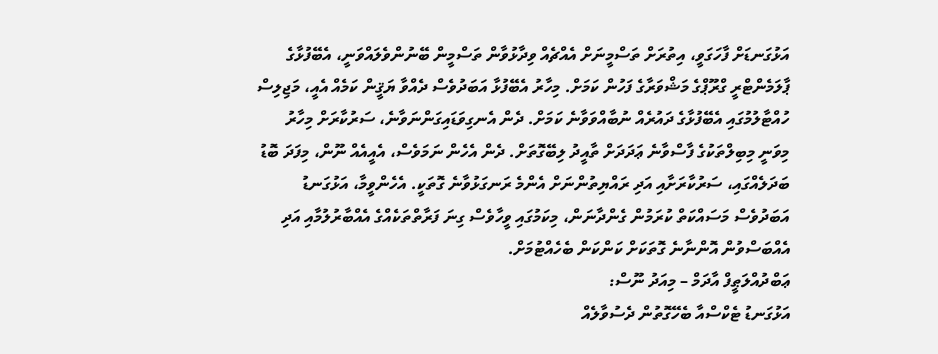އަޅުގަނޑަށް ފާހަގަވީ، އިތުރަށް ތަސްމީނަށް އެއްޗެއް ވިދާޅުވާން ތަސްމީން ބޭނުންވެލައްވަނީ، އެބޭފުޅާގެ ޕާލަމެންޓްރީ ގްރޫޕްގެ މަޝްވަރާގެ ފަހުން ކަމަށް. މިހާރު އެބޭފުޅާ އަބަދުވެސް ދެއްވާ ޔަޤީން ކަމެއް އެއީ، މަޖިލިސް ހުއްޓާލުމުގައި އެބޭފުޅާގެ ދައުރެއް ނުބާއްވަވާނެ ކަމަށް. ދެން އެނގިވަޑައިގަންނަވާނެ، ސަރުކާރަށް މިހާރު މިވަނީ މިބިލްތަކުގެ ފާސްވާނެ ޢަދަދަށް ތާއީދު ލިބޭގޮތަށް. ދެން އެހެން ނަމަވެސް، އެއީއެއް ނޫން، މިފަދަ ބޮޑު ބަދަލެއްގައި، ސަރުކާރަށާއި އަދި ރައްޔިތުންނަށް އެންމެ ރަނގަޅުވާނެ ގޮތަކީ. އެހެންވީމާ، އަޅުގަނޑު އަބަދުވެސް މަސައްކަތް ކުރަމުން ގެންދާނަން، މިކަމުގައި ވީހާވެސް ގިނަ ފަރާތްތަކެއްގެ އެއްބާރުލުމާއި އަދި އެއްބަސްވުން އޮންނާނެ ގޮތަކަށް ކަންކަން ބެހެއްޓުމަށް.
ޢަބްދުއްލަޠީފް އާދަމް – މިއަދު ނޫސް:
އަޅުގަނޑު ޓެކްސްއާ ބެހޭގޮތުން ދެސުވާލެއް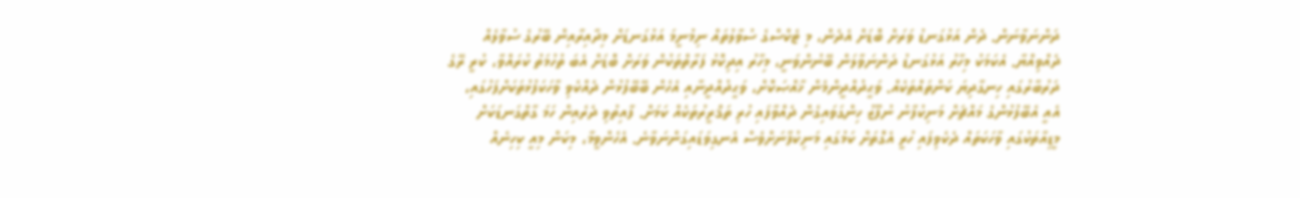ދަންނަވާނަން. ދެން އަޅުގަނޑު ވަރަށް ބޮޑަށް އެދެން، މި ޓެކްސްގެ ސުވާލުތައް ނިމުނީމަ އަޅުގަނޑަށް މިދާއިރާއިން ބޭރުގެ ސުވާލެއް ދެއްވިއްޔާ. އެކަމަކު މިހާރު އަޅުގަނޑު ދަންނަވާލަން ބޭނުންވަނީ، މިހާރު އިދިކޮޅު ފަރާތްތަކުން ވަރަށް ބޮޑަށް އެބަ ތުހުމަތު ކުރައްވާ، ކުރީ ރޭގެ ދަރުބާރުގައި ހިނގާދިޔަ ކަންތައްތަކެއް. ވަޙީދުއްދީންމެން ޚާއްޞަކޮށް، ވަޙީދުއްދީނާއި އެހެން ބޭބޭފުޅުން ދެއްކެވި ވާހަކަފުޅުތަކަށްފަހުގައި، އެއީ އެބޭފުޅުންގެ މައްޗަށް މަނިކުފާނު ނުފޫޒު ހިންގަވައިގެން ދެއްވާފައި ހުރި ތަޤްރީރުތަކެއް ކަމަށް. ފާއިތުވި ދެރެއިން ހަމަ ގާތްގަނޑަކަށް މީޑިއާތަކުގައި ވާހަކަތައް ދެކެވިފައި ހުރީ އެގޮތަށް ކަމުގައި މަނިކުފާނަށްވެސް އެނގިވަޑައިގަންނަވާނެ. އެހެންވީމާ، މިކަން މިއީ ކިހިނެއް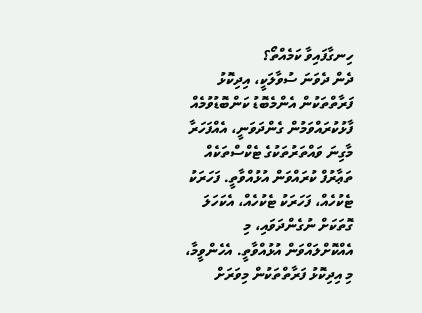ހިނގާފައިވާ ކަމެއްތޯ؟
ދެން ދެވަނަ ސުވާލަކީ، އިދިކޮޅު ފަރާތްތަކުން އެންމެބޮޑު ކަންބޮޑުވުމެއް ފާޅުކުރައްވަމުން ގެންދަވަނީ، އެއްފަހަރާ މާގިނަ ވައްތަރުތަކުގެ ޓެކްސްތަކެއް ތަޢާރުފް ކުރައްވަން އުޅުއްވާތީ. ފަހަރަކު ޓެކުހެއް، ފަހަރަކު ޓެކުހެއް، އެކަހަލަ ގޮތަކަށް ނުގެންދަވައި، މި އެއްކޮށްލައްވަން އުޅުއްވާތީ. އެހެންވީމާ، މި އިދިކޮޅު ފަރާތްތަކުން މިވަރަށް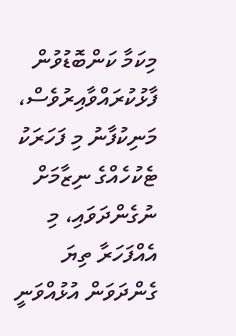މިކަމާ ކަންބޮޑުވުން ފާޅުކުރައްވާއިރުވެސް، މަނިކުފާނު މި ފަހަރަކު ޓެކުހެއްގެ ނިޒާމަށް ނުގެންދަވައި، މި އެއްފަހަރާ ތިޔަ ގެންދަވަން އުޅުއްވަނީ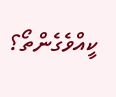ކީއްވެގެންތޯ؟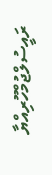ރައީސުލްޖުމްހޫރިއްޔާ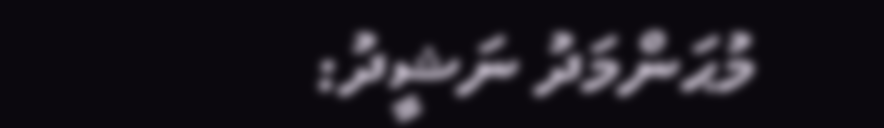މުޙަންމަދު ނަޝީދު: